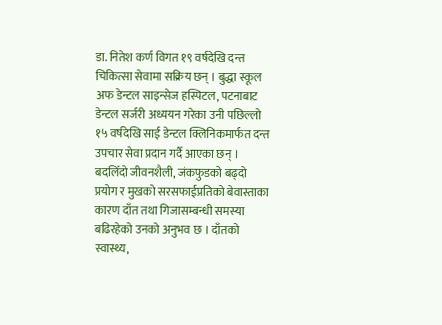डा. नितेश कर्ण विगत १९ वर्षदेखि दन्त चिकित्सा सेवामा सक्रिय छन् । बुद्धा स्कूल अफ डेन्टल साइन्सेज हस्पिटल, पटनाबाट डेन्टल सर्जरी अध्ययन गरेका उनी पछिल्लो १५ वर्षदेखि साई डेन्टल क्लिनिकमार्फत दन्त उपचार सेवा प्रदान गर्दै आएका छन् । बदलिँदो जीवनशैली, जंकफुडको बढ्दो प्रयोग र मुखको सरसफाईप्रतिको बेवास्ताका कारण दाँत तथा गिजासम्बन्धी समस्या बढिरहेको उनको अनुभव छ । दाँतको स्वास्थ्य,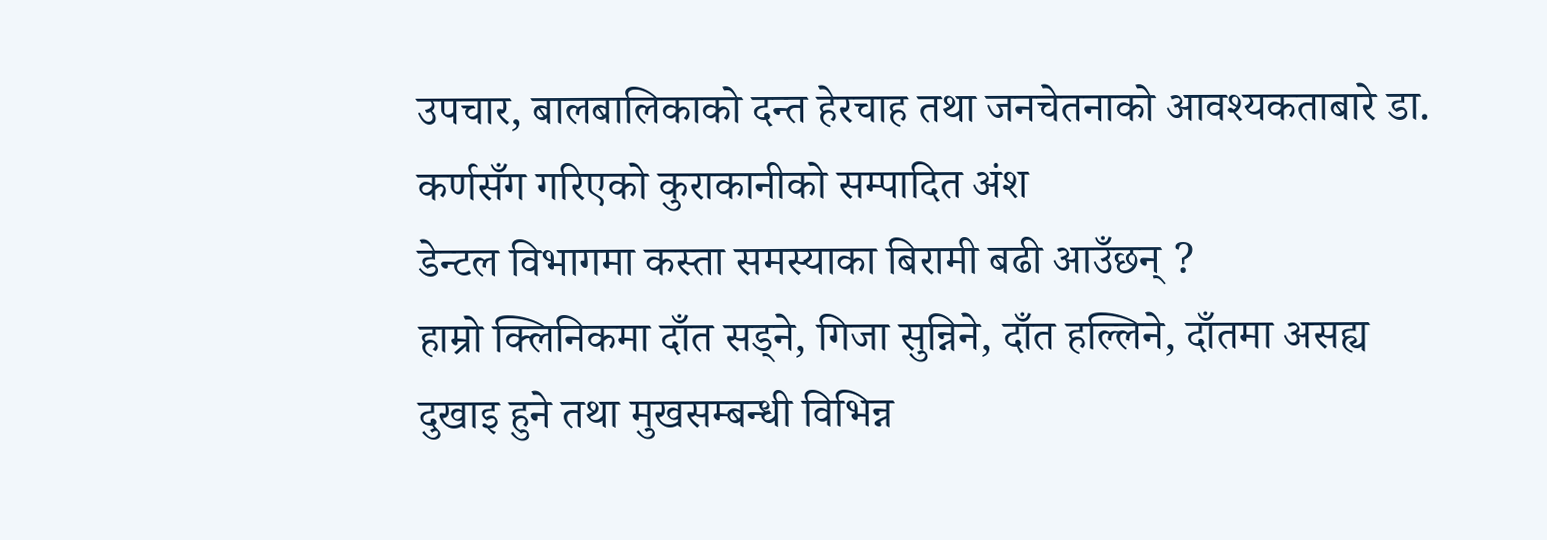उपचार, बालबालिकाको दन्त हेरचाह तथा जनचेतनाको आवश्यकताबारे डा. कर्णसँग गरिएको कुराकानीको सम्पादित अंश
डेन्टल विभागमा कस्ता समस्याका बिरामी बढी आउँछन् ?
हाम्रो क्लिनिकमा दाँत सड्ने, गिजा सुन्निने, दाँत हल्लिने, दाँतमा असह्य दुखाइ हुने तथा मुखसम्बन्धी विभिन्न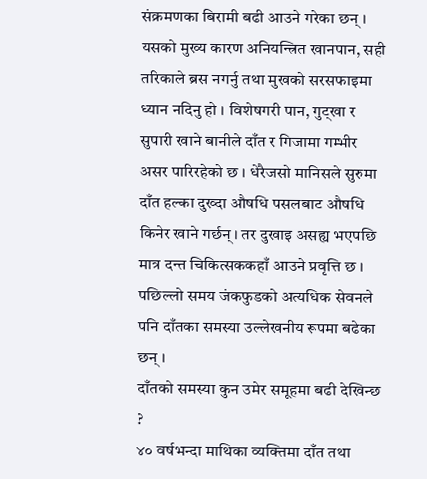संक्रमणका बिरामी बढी आउने गरेका छन् । यसको मुख्य कारण अनियन्त्रित खानपान, सही तरिकाले ब्रस नगर्नु तथा मुखको सरसफाइमा ध्यान नदिनु हो । विशेषगरी पान, गुट्खा र सुपारी खाने बानीले दाँत र गिजामा गम्भीर असर पारिरहेको छ । धेरैजसो मानिसले सुरुमा दाँत हल्का दुख्दा औषधि पसलबाट औषधि किनेर खाने गर्छन्। तर दुखाइ असह्य भएपछि मात्र दन्त चिकित्सककहाँ आउने प्रवृत्ति छ । पछिल्लो समय जंकफुडको अत्यधिक सेवनले पनि दाँतका समस्या उल्लेखनीय रूपमा बढेका छन् ।
दाँतको समस्या कुन उमेर समूहमा बढी देखिन्छ ?
४० वर्षभन्दा माथिका व्यक्तिमा दाँत तथा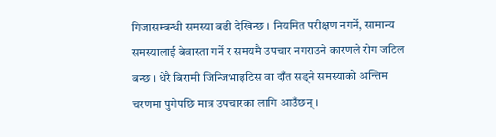गिजासम्बन्धी समस्या बढी देखिन्छ । नियमित परीक्षण नगर्ने, सामान्य समस्यालाई बेवास्ता गर्ने र समयमै उपचार नगराउने कारणले रोग जटिल बन्छ । धेरै बिरामी जिन्जिभाइटिस वा दाँत सड्ने समस्याको अन्तिम चरणमा पुगेपछि मात्र उपचारका लागि आउँछन् ।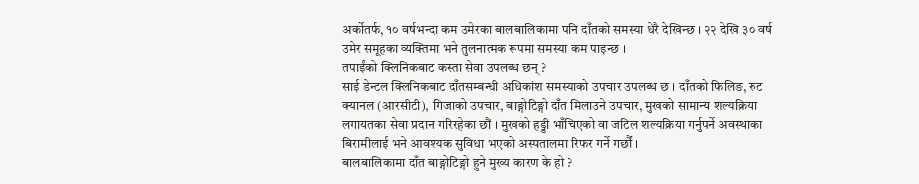अर्कोतर्फ, १० वर्षभन्दा कम उमेरका बालबालिकामा पनि दाँतको समस्या धेरै देखिन्छ । २२ देखि ३० वर्ष उमेर समूहका व्यक्तिमा भने तुलनात्मक रूपमा समस्या कम पाइन्छ ।
तपाईंको क्लिनिकबाट कस्ता सेवा उपलब्ध छन् ?
साई डेन्टल क्लिनिकबाट दाँतसम्बन्धी अधिकांश समस्याको उपचार उपलब्ध छ । दाँतको फिलिङ, रुट क्यानल (आरसीटी), गिजाको उपचार, बाङ्गोटिङ्गो दाँत मिलाउने उपचार, मुखको सामान्य शल्यक्रिया लगायतका सेवा प्रदान गरिरहेका छौं । मुखको हड्डी भाँचिएको वा जटिल शल्यक्रिया गर्नुपर्ने अवस्थाका बिरामीलाई भने आवश्यक सुविधा भएको अस्पतालमा रिफर गर्ने गर्छौं ।
बालबालिकामा दाँत बाङ्गोटिङ्गो हुने मुख्य कारण के हो ?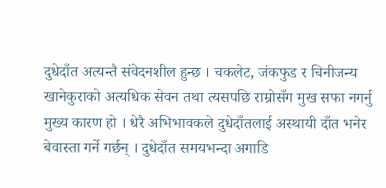दुधेदाँत अत्यन्तै संवेदनशील हुन्छ । चकलेट, जंकफुड र चिनीजन्य खानेकुराको अत्यधिक सेवन तथा त्यसपछि राम्रोसँग मुख सफा नगर्नु मुख्य कारण हो । धेरै अभिभावकले दुधेदाँतलाई अस्थायी दाँत भनेर बेवास्ता गर्ने गर्छन् । दुधेदाँत समयभन्दा अगाडि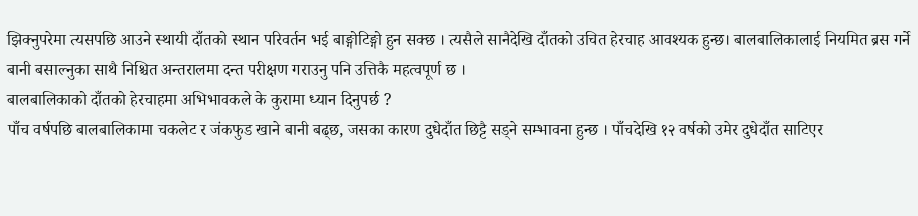झिक्नुपरेमा त्यसपछि आउने स्थायी दाँतको स्थान परिवर्तन भई बाङ्गोटिङ्गो हुन सक्छ । त्यसैले सानैदेखि दाँतको उचित हेरचाह आवश्यक हुन्छ। बालबालिकालाई नियमित ब्रस गर्ने बानी बसाल्नुका साथै निश्चित अन्तरालमा दन्त परीक्षण गराउनु पनि उत्तिकै महत्वपूर्ण छ ।
बालबालिकाको दाँतको हेरचाहमा अभिभावकले के कुरामा ध्यान दिनुपर्छ ?
पाँच वर्षपछि बालबालिकामा चकलेट र जंकफुड खाने बानी बढ्छ, जसका कारण दुधेदाँत छिट्टै सड्ने सम्भावना हुन्छ । पाँचदेखि १२ वर्षको उमेर दुधेदाँत साटिएर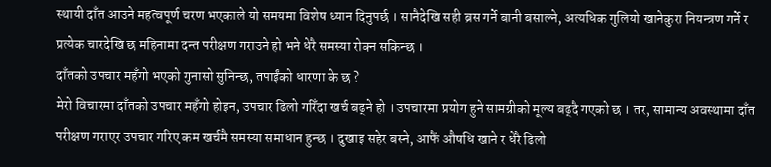स्थायी दाँत आउने महत्वपूर्ण चरण भएकाले यो समयमा विशेष ध्यान दिनुपर्छ । सानैदेखि सही ब्रस गर्ने बानी बसाल्ने, अत्यधिक गुलियो खानेकुरा नियन्त्रण गर्ने र प्रत्येक चारदेखि छ महिनामा दन्त परीक्षण गराउने हो भने धेरै समस्या रोक्न सकिन्छ ।
दाँतको उपचार महँगो भएको गुनासो सुनिन्छ, तपाईंको धारणा के छ ?
मेरो विचारमा दाँतको उपचार महँगो होइन, उपचार ढिलो गरिँदा खर्च बढ्ने हो । उपचारमा प्रयोग हुने सामग्रीको मूल्य बढ्दै गएको छ । तर, सामान्य अवस्थामा दाँत परीक्षण गराएर उपचार गरिए कम खर्चमै समस्या समाधान हुन्छ । दुखाइ सहेर बस्ने, आफैं औषधि खाने र धेरै ढिलो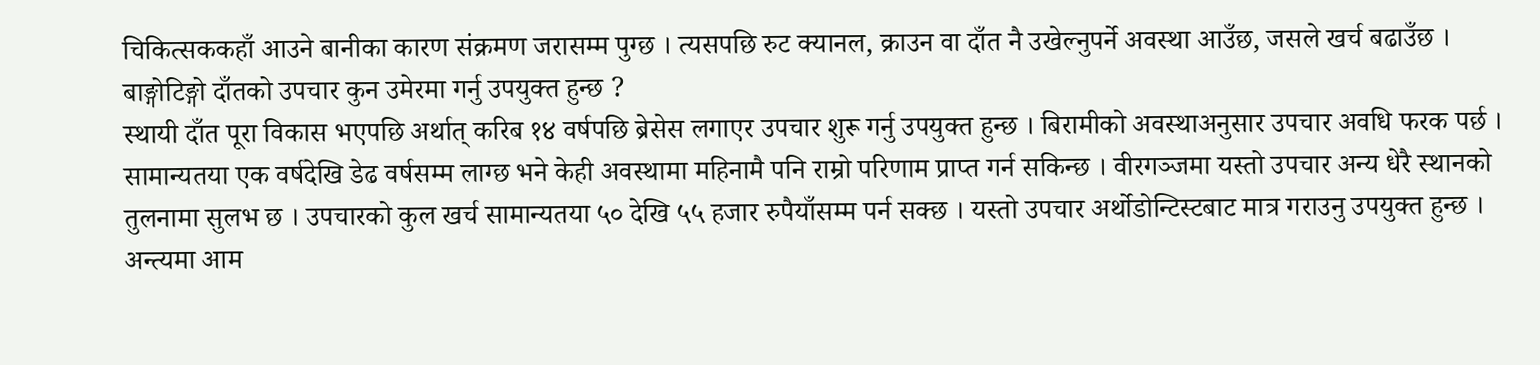चिकित्सककहाँ आउने बानीका कारण संक्रमण जरासम्म पुग्छ । त्यसपछि रुट क्यानल, क्राउन वा दाँत नै उखेल्नुपर्ने अवस्था आउँछ, जसले खर्च बढाउँछ ।
बाङ्गोटिङ्गो दाँतको उपचार कुन उमेरमा गर्नु उपयुक्त हुन्छ ?
स्थायी दाँत पूरा विकास भएपछि अर्थात् करिब १४ वर्षपछि ब्रेसेस लगाएर उपचार शुरू गर्नु उपयुक्त हुन्छ । बिरामीको अवस्थाअनुसार उपचार अवधि फरक पर्छ । सामान्यतया एक वर्षदेखि डेढ वर्षसम्म लाग्छ भने केही अवस्थामा महिनामै पनि राम्रो परिणाम प्राप्त गर्न सकिन्छ । वीरगञ्जमा यस्तो उपचार अन्य धेरै स्थानको तुलनामा सुलभ छ । उपचारको कुल खर्च सामान्यतया ५० देखि ५५ हजार रुपैयाँसम्म पर्न सक्छ । यस्तो उपचार अर्थोडोन्टिस्टबाट मात्र गराउनु उपयुक्त हुन्छ ।
अन्त्यमा आम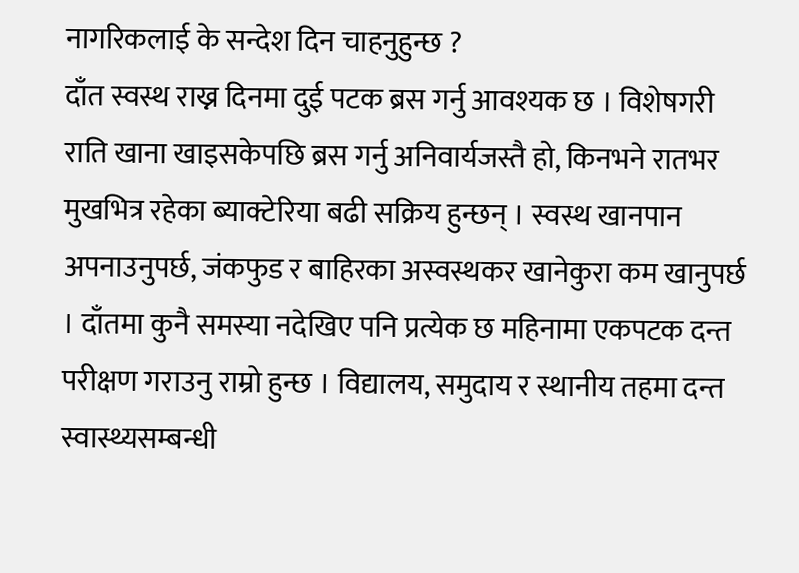नागरिकलाई के सन्देश दिन चाहनुहुन्छ ?
दाँत स्वस्थ राख्न दिनमा दुई पटक ब्रस गर्नु आवश्यक छ । विशेषगरी राति खाना खाइसकेपछि ब्रस गर्नु अनिवार्यजस्तै हो, किनभने रातभर मुखभित्र रहेका ब्याक्टेरिया बढी सक्रिय हुन्छन् । स्वस्थ खानपान अपनाउनुपर्छ, जंकफुड र बाहिरका अस्वस्थकर खानेकुरा कम खानुपर्छ । दाँतमा कुनै समस्या नदेखिए पनि प्रत्येक छ महिनामा एकपटक दन्त परीक्षण गराउनु राम्रो हुन्छ । विद्यालय, समुदाय र स्थानीय तहमा दन्त स्वास्थ्यसम्बन्धी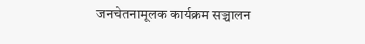जनचेतनामूलक कार्यक्रम सञ्चालन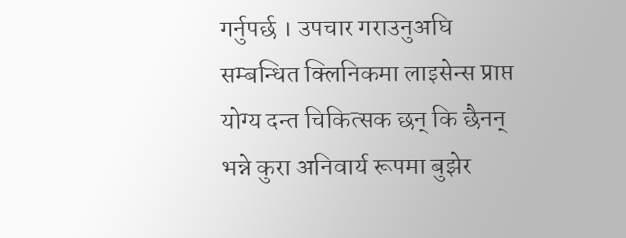गर्नुपर्छ । उपचार गराउनुअघि सम्बन्धित क्लिनिकमा लाइसेन्स प्राप्त योग्य दन्त चिकित्सक छन् कि छैनन् भन्ने कुरा अनिवार्य रूपमा बुझेर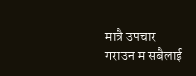मात्रै उपचार गराउन म सबैलाई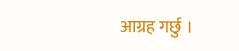आग्रह गर्छु ।